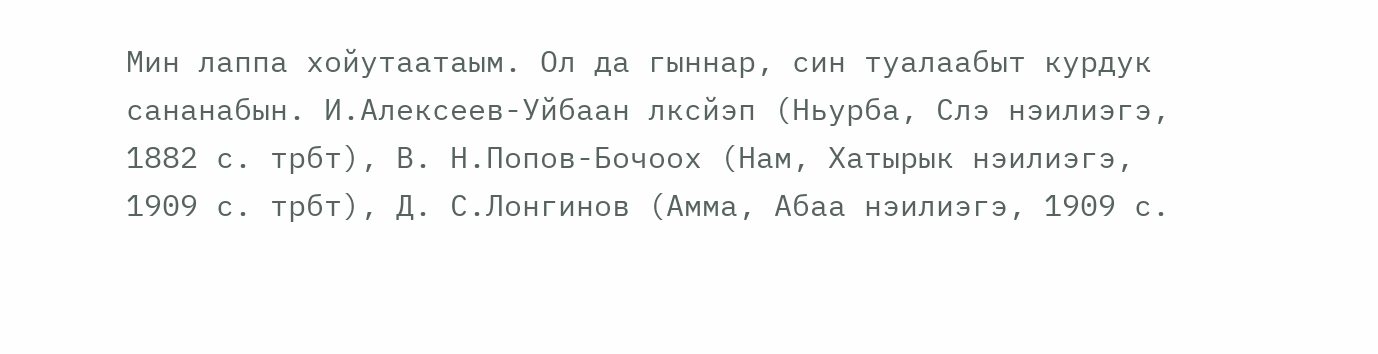Мин лаппа хойутаатаым. Ол да гыннар, син туалаабыт курдук сананабын. И.Алексеев-Уйбаан лксйэп (Ньурба, Слэ нэилиэгэ, 1882 с. трбт), В. Н.Попов-Бочоох (Нам, Хатырык нэилиэгэ, 1909 с. трбт), Д. С.Лонгинов (Амма, Абаа нэилиэгэ, 1909 с.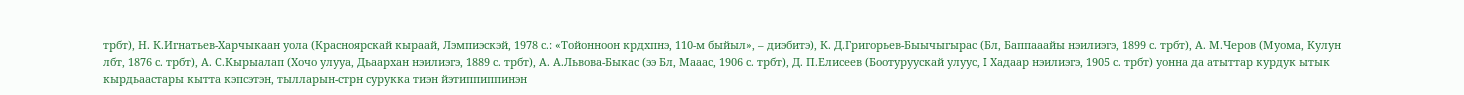трбт), Н. К.Игнатьев-Харчыкаан уола (Красноярскай кыраай, Лэмпиэскэй, 1978 с.: «Тойонноон крдхпнэ, 110-м быйыл», – диэбитэ), К. Д.Григорьев-Быычыгырас (Бл, Баппааайы нэилиэгэ, 1899 с. трбт), А. М.Черов (Муома, Кулун лбт, 1876 с. трбт), А. С.Кырыалап (Хочо улууа, Дьаархан нэилиэгэ, 1889 с. трбт), А. А.Львова-Быкас (ээ Бл, Мааас, 1906 с. трбт), Д. П.Елисеев (Боотуруускай улуус, I Хадаар нэилиэгэ, 1905 с. трбт) уонна да атыттар курдук ытык кырдьаастары кытта кэпсэтэн, тылларын-стрн сурукка тиэн йэтиппиппинэн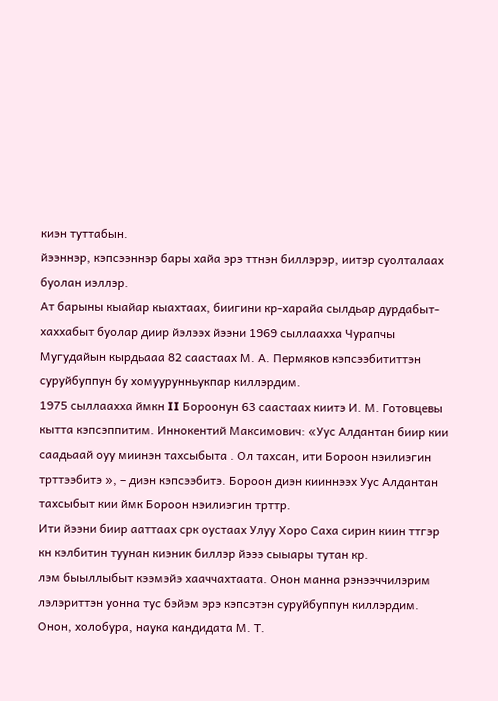киэн туттабын.
йээннэр, кэпсээннэр бары хайа эрэ ттнэн биллэрэр, иитэр суолталаах буолан иэллэр.
Ат барыны кыайар кыахтаах, биигини кр-харайа сылдьар дурдабыт-хаххабыт буолар диир йэлээх йээни 1969 сыллаахха Чурапчы Мугудайын кырдьааа 82 саастаах М. А. Пермяков кэпсээбититтэн суруйбуппун бу хомуурунньукпар киллэрдим.
1975 сыллаахха ймкн II Бороонун 63 саастаах киитэ И. М. Готовцевы кытта кэпсэппитим. Иннокентий Максимович: «Уус Алдантан биир кии саадьаай оуу миинэн тахсыбыта . Ол тахсан, ити Бороон нэилиэгин трттээбитэ », – диэн кэпсээбитэ. Бороон диэн кииннээх Уус Алдантан тахсыбыт кии ймк Бороон нэилиэгин трттр.
Ити йээни биир ааттаах срк оустаах Улуу Хоро Саха сирин киин ттгэр кн кэлбитин туунан киэник биллэр йэээ сыыары тутан кр.
лэм быыллыбыт кээмэйэ хааччахтаата. Онон манна рэнээччилэрим лэлэриттэн уонна тус бэйэм эрэ кэпсэтэн суруйбуппун киллэрдим. Онон, холобура, наука кандидата М. Т.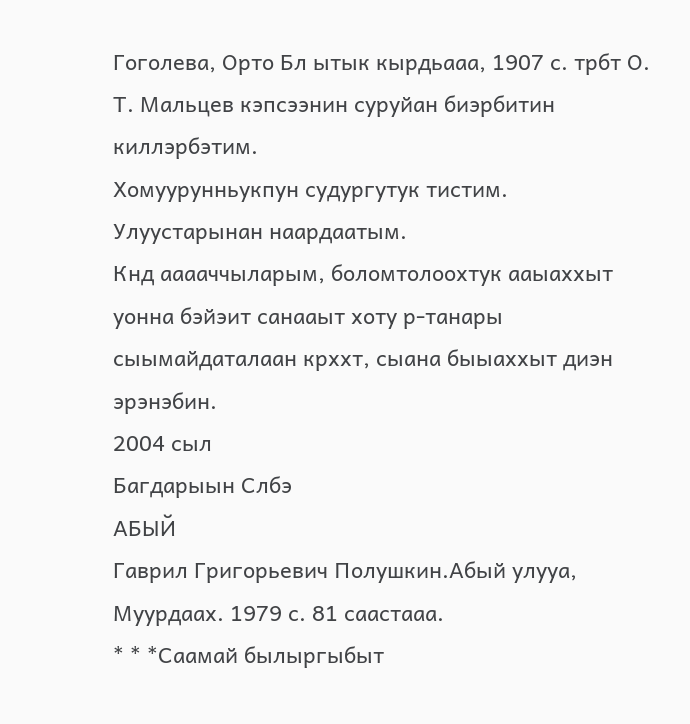Гоголева, Орто Бл ытык кырдьааа, 1907 с. трбт О. Т. Мальцев кэпсээнин суруйан биэрбитин киллэрбэтим.
Хомуурунньукпун судургутук тистим. Улуустарынан наардаатым.
Кнд ааааччыларым, боломтолоохтук ааыаххыт уонна бэйэит санааыт хоту р-танары сыымайдаталаан крххт, сыана быыаххыт диэн эрэнэбин.
2004 сыл
Багдарыын Слбэ
АБЫЙ
Гаврил Григорьевич Полушкин.Абый улууа, Муурдаах. 1979 с. 81 саастааа.
* * *Саамай былыргыбыт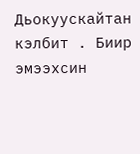Дьокуускайтан кэлбит . Биир эмээхсин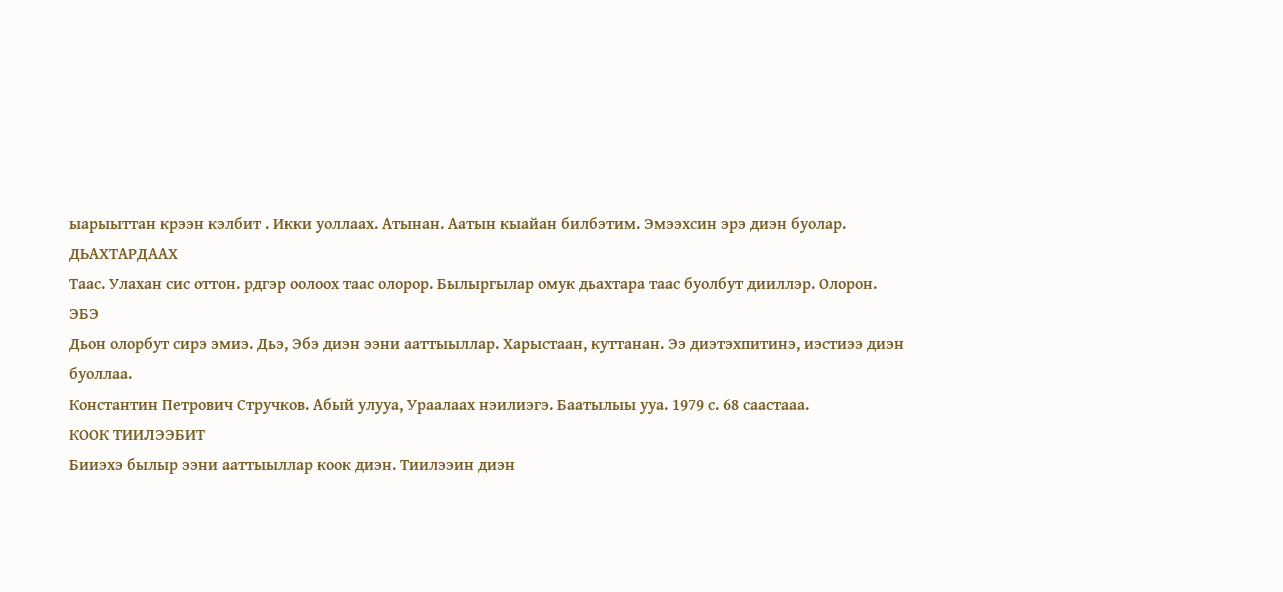ыарыыттан крээн кэлбит . Икки уоллаах. Атынан. Аатын кыайан билбэтим. Эмээхсин эрэ диэн буолар.
ДЬАХТАРДААХ
Таас. Улахан сис оттон. рдгэр оолоох таас олорор. Былыргылар омук дьахтара таас буолбут дииллэр. Олорон.
ЭБЭ
Дьон олорбут сирэ эмиэ. Дьэ, Эбэ диэн ээни ааттыыллар. Харыстаан, куттанан. Ээ диэтэхпитинэ, иэстиээ диэн буоллаа.
Константин Петрович Стручков. Абый улууа, Ураалаах нэилиэгэ. Баатылыы ууа. 1979 с. 68 саастааа.
КООК ТИИЛЭЭБИТ
Бииэхэ былыр ээни ааттыыллар коок диэн. Тиилээин диэн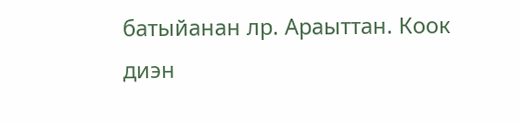батыйанан лр. Араыттан. Коок диэн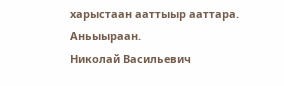харыстаан ааттыыр ааттара. Аньыыраан.
Николай Васильевич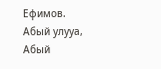Ефимов. Абый улууа, Абый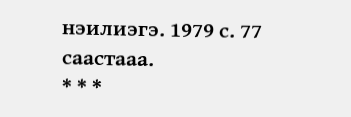нэилиэгэ. 1979 с. 77 саастааа.
* * *